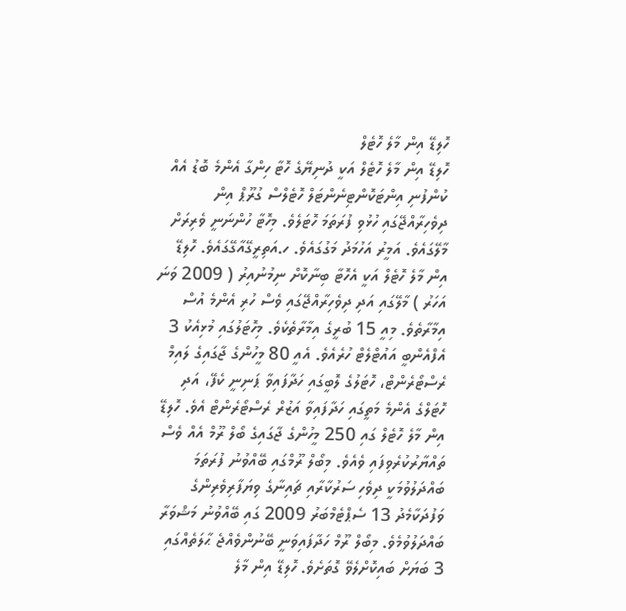ހޮލިޑޭ އިން މާލެ ހޮޓެލް
ހޮލިޑޭ އިން މާލެ ހޮޓެލް އަކީ ދުނިޔޭގެ ހޮޓާ ހިންގާ އެންމެ ބޮޑު އެއް ކުންފުނި އިންޓަކޮންޓިނެންޓަލް ހޮޓެލްސް ގުރޫޕް އިން ދިވެހިރާއްޖޭގައި ހުޅުވި ފުރަތަމަ ހޮޓަލެވެ. މިހޮޓާ ހުންނަނީ ވެރިރަށް މާލޭގައެވެ. އަމީރު އަހުމަދު މަގުގައެވެ. ހ.އަތިރީގޭއާގޭގައެވެ. ހޮލިޑޭ އިން މާލެ ހޮޓެލް އަކީ އެހޮޓާ ބިނާކޮށް ނިމުނުއިރު ( 2009 ވަނަ އަހަރު ) މާލޭގައި އަދި ދިވެހިރާއްޖޭގައި ވެސް ހުރި އެންމެ އުސް އިމާރާތެވެ. މިއީ 15 ބުރީގެ އިމާރާތެކެވެ. މިހޮޓަލުގައި މުޅިއެކު 3 އެފްއެންބީ އައުޓްލެޓް ހުރެއެވެ. އެއީ 80 މީހުންގެ ޖާގައިގެ ލައިމް ރެސްޓޯރެންޓް، ހޮޓަލުގެ ލޮބީގައި ހަދާފައިވާ ޕަނިނީ ކެފޭ، އަދި ހޮޓަލްގެ އެންމެ މަތީގައި ހަދާފައިވާ އަޒުރް ރެސްޓޯރެންޓް އެވެ. ހޮލިޑޭ އިން މާލެ ހޮޓެލް ގައި 250 މީހުންގެ ޖާގައިގެ ބޯލް ރޫމް އެއް ވެސް ތައްޔާރުކުރެވިފައި ވެއެވެ. މިބޯލް ރޫމްގައި ބޭއްވުނު ފުރަތަމަ ބައްދަލުވުމަކީ ދިވެހި ސަރުކާރާއި ޗައިނާގެ ވިޔަފާރިވެރިންގެ ވަފުދަކާމެދު 13 ސެޕްޓެމްބަރު 2009 ގައި ބޭއްވުނު މަޝްވަރާ ބައްދަލުވުމެވެ. މިބޯލް ރޫމް ހަދާފައިވަނީ ބޭނުންވެއްޖެ ޙާލަތެއްގައި 3 ބަޔަށް ބައިކޮށްލެވޭ ގޮތަށެވެ. ހޮލިޑޭ އިން މާލެ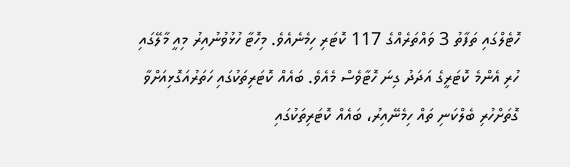ހޮޓެލްގައި ތަފާތު 3 ވައްތަރެއްގެ 117 ކޮޓަރި ހިމެނެއެވެ. މިހޮޓާ ހުޅުވުނުއިރު މިއީ މާލޭގައި ހުރި އެންމެ ކޮޓަރީގެ އަދަދު ގިނަ ހޮޓާވެސް މެއެވެ. ބައެއް ކޮޓަރިތަކުގައި ހަތަރުއަގޮޅިއަށްވާ ގޮތަށްހުރި ބެލްކަނި ތައް ހިމެނޭއިރު، ބައެއް ކޮޓަރިތަކުގައި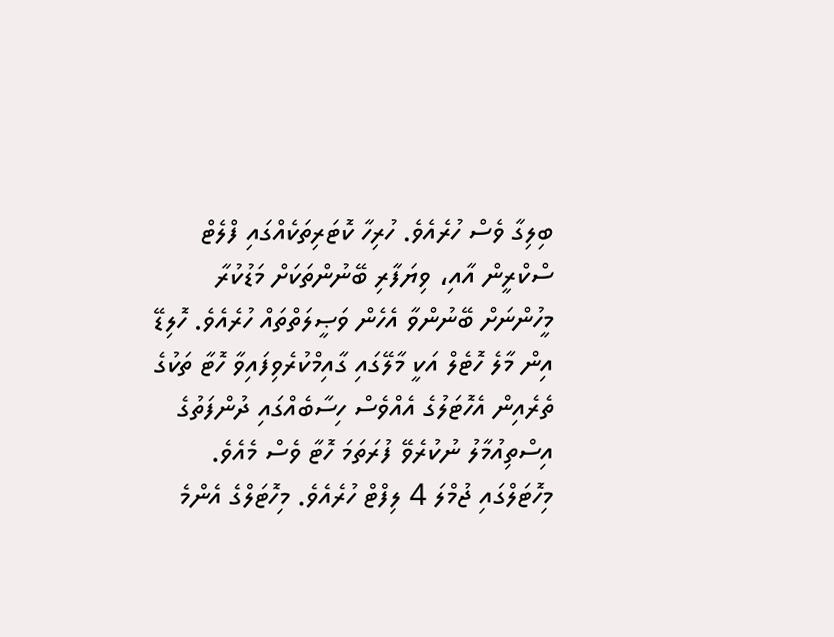ބިލިގާ ވެސް ހުރެއެވެ. ހުރިހާ ކޮޓަރިތަކެއްގައި ފްލެޓް ސްކްރީން އާއި، ވިޔަފާރި ބޭނުންތަކަށް މަޑުކުރާ މީހުންނަށް ބޭނުންވާ އެހެން ވަޞީލަތްތައް ހުރެއެވެ. ހޮލިޑޭ އިން މާލެ ހޮޓެލް އަކީ މާލޭގައި ގާއިމްކުރެވިފައިވާ ހޮޓާ ތަކުގެ ތެރެއިން އެހޮޓަލުގެ އެއްވެސް ހިސާބެއްގައި ދުންފަތުގެ އިސްތިއުމާލު ނުކުރެވޭ ފުރަތަމަ ހޮޓާ ވެސް މެއެވެ. މިހޮޓަލްގައި ޖުމްލަ 4 ލިފްޓް ހުރެއެވެ. މިހޮޓަލްގެ އެންމެ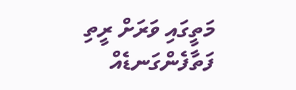މަތީގައި ވަރަށް ރީތި ފަތާފެންގަނޑެއް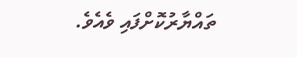ތައްޔާރުކޮށްފައި ވެއެވެ.